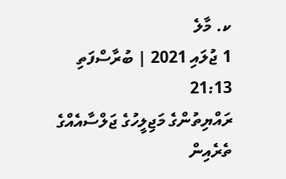ކ. މާލެ
1 ޖުލައި 2021 | ބުރާސްފަތި 21:13
ރައްޔިތުންގެ މަޖިލީހުގެ ޖަލްސާއެއްގެ ތެރެއިން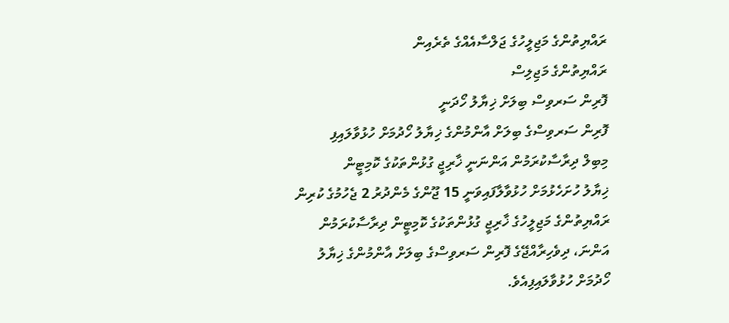ރައްޔިތުންގެ މަޖިލީހުގެ ޖަލްސާއެއްގެ ތެރެއިން
ރައްޔިތުންގެ މަޖިލިސް
ފޮރިން ސަރވިސް ބިލަށް ޚިޔާލު ހޯދަނީ
ފޮރިން ސަރވިސްގެ ބިލަށް އާންމުންގެ ޚިޔާލު ހޯދުމަށް ހުޅުވާލައިފި
މިބިލް ދިރާސާކުރަމުން އަންނަނީ ޚާރިޖީ ގުޅުންތަކުގެ ކޮމިޓީން
ޚިޔާލު ހުށަހެޅުމަށް ހުޅުވާލާފައިވަނީ 15 ޖޫންގެ މެންދުރު 2 ޖެހުމުގެ ކުރިން
ރައްޔިތުންގެ މަޖިލީހުގެ ޚާރިޖީ ގުޅުންތަކުގެ ކޮމިޓީން ދިރާސާކުރަމުން އަންނަ، ދިވެހިރާއްޖޭގެ ފޮރިން ސަރވިސްގެ ބިލަށް އާންމުންގެ ޚިޔާލު ހޯދުމަށް ހުޅުވާލައިފިއެވެ.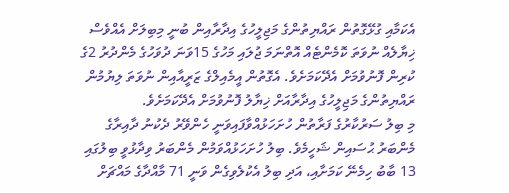އެކަމާއި ގުޅޭގޮތުން ރައްޔިތުންގެ މަޖިލީހުގެ އިދާރާއިން ބުނީ މިބިލަށް އެއްވެސް ޚިޔާލެއް ނުވަތަ ކޮމެންޓެއް އޮތްނަމަ ޖުލައި މަހުގެ 15ވަނަ ދުވަހުގެ މެންދުރު 2ގެ ކުރިން ފޮނުވުމަށް އެދޭކަމަށެވެ. އެގޮތުން އީމެއިލްގެ ޒަރީއާއިން ނުވަތަ ލިޔުމުން ރައްޔިތުންގެ މަޖިލީހުގެ އިދާރާއަށް ޚިޔާލު ފޮނުވުމަށް އެދޭކަމަށެވެ.
މި ބިލު ސަރުކާރުގެ ފަރާތުން ހުށަހަޅުއްވާފައިވަނީ ހެންވޭރު ދެކުނު ދާއިރާގެ މެންބަރު ޙުސައިން ޝަހީމެވެ. ބިލު ހުށަހަޅުއްވަމުން މެންބަރު ވިދާޅުވީ ބިލުގައި 13 ބާބު ހިމެނޭ ކަމަށާއި، އަދި ބިލު އެކުލެވިގެން ވަނީ 71 މާއްދާގެ މައްޗަށް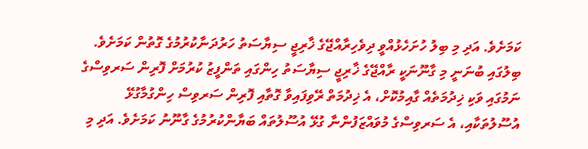ކަމަށެވެ. އަދި މި ބިލު ހުށަހެޅުއްވީ ދިވެހިރާއްޖޭގެ ޚާރިޖީ ސިޔާސަތު ހަރުދަނާކުރުމުގެ ގޮތުން ކަމަށެވެ.
ބިލުގައި ބުނަނީ މި ގާނޫނަކީ ރާއްޖޭގެ ޚާރިޖީ ސިޔާސަތު ހިންގައި ތަންފީޒު ކުރުމަށް ފޮރިން ސަރވިސްގެ ނަމުގައި ވަކި ޚިދުމަތެއް ގާއިމުކޮށް، އެ ޚިދުމަތް ރޭވިފައިވާ ގޮތާއި ފޮރިން ސަރވިސް ހިންގުމާގުޅޭ އުސޫލުތަކާއި، އެ ސަރވިސްގެ މުވައްޒަފުންނާ ގުޅޭ އުސޫލުތައް ބަޔާންކުރުމުގެ ގާނޫނު ކަމަށެވެ. އަދި މި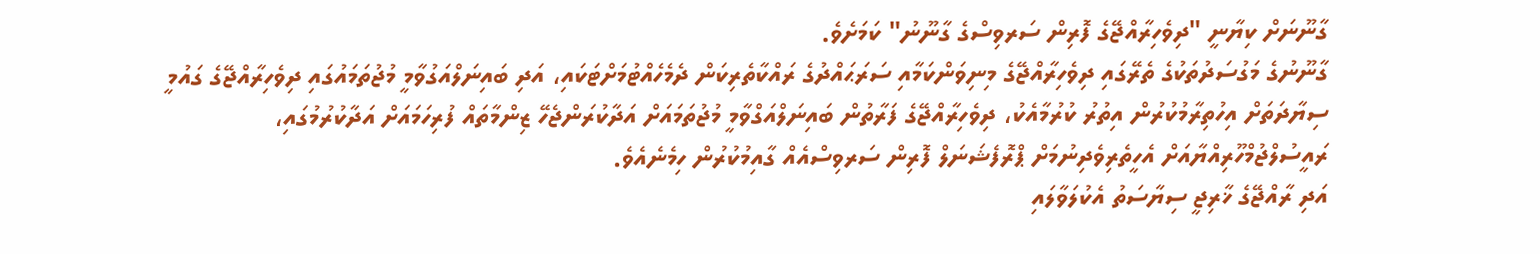ގާނޫނަށް ކިޔާނީ "ދިވެހިރާއްޖޭގެ ފޮރިން ސަރވިސްގެ ގާނޫނު" ކަމަށެވެ.
ގާނޫނުގެ މަގުސަދުތަކުގެ ތެރޭގައި ދިވެހިރާއްޖޭގެ މިނިވަންކަމާއި ސަރަޙައްދުގެ ރައްކާތެރިކަން ދެމެހެއްޓުމަށްޓަކައި، އަދި ބައިނަލްއަގުވާމީ މުޖުތަމައުގައި ދިވެހިރާއްޖޭގެ ގައުމީ ސިޔާދަތަށް އިހުތިރާމުކުރުން އިތުރު ކުރުމާއެކު، ދިވެހިރާއްޖޭގެ ފަރާތުން ބައިނަލްއަގްވާމީ މުޖުތަމައަށް އަދާކުރަންޖެހޭ ޒިންމާތައް ފުރިހަމައަށް އަދާކުރުމުގައި، ރައީސުލްޖުމްހޫރިއްޔާއަށް އެހީތެރިވެދިނުމަށް ޕްރޮފެޝަނަލް ފޮރިން ސަރވިސްއެއް ގާއިމުކުރުން ހިމެނެއެވެ.
އަދި ރާއްޖޭގެ ޚާރިޖީ ސިޔާސަތު އެކުލަވާލައި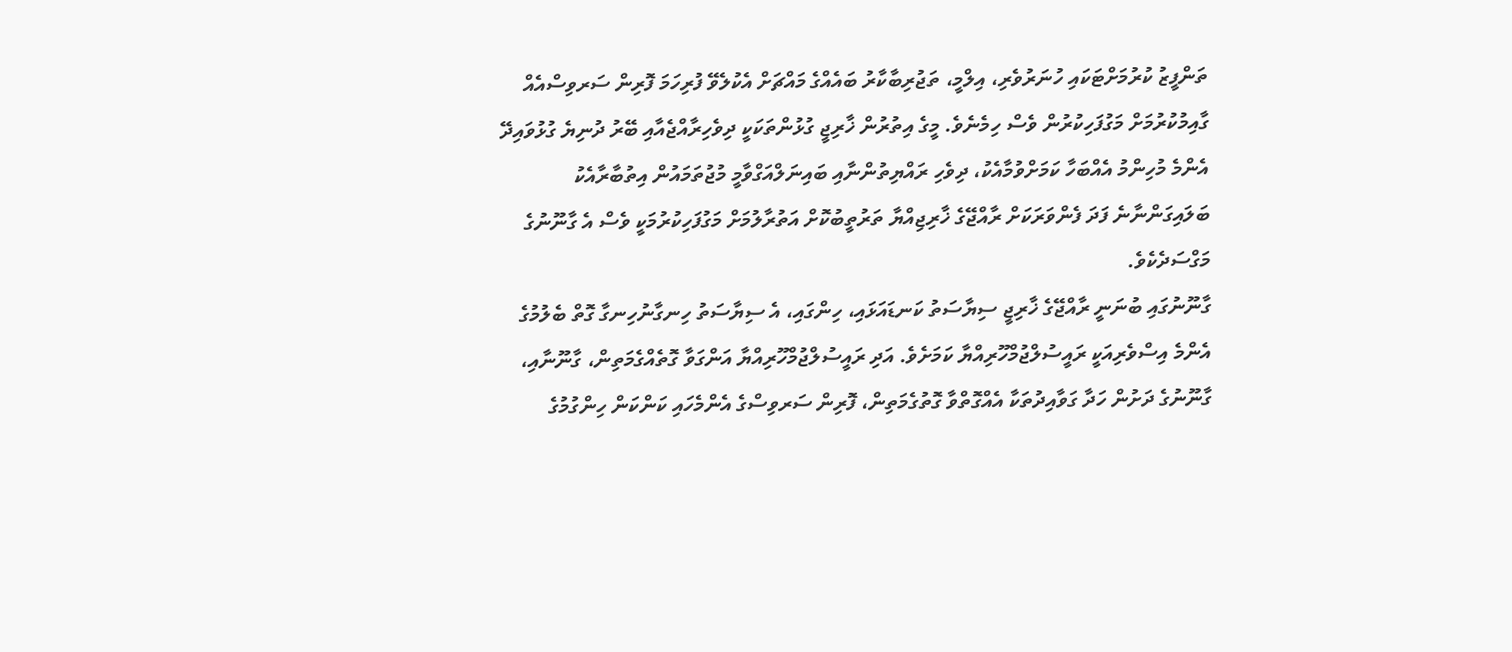ތަންފީޒު ކުރުމަށްޓަކައި ހުނަރުވެރި، އިލްމީ، ތަޖުރިބާކާރު ބައެއްގެ މައްޗަށް އެކުލެވޭ ފުރިހަމަ ފޮރިން ސަރވިސްއެއް ގާއިމުކުރުމަށް މަގުފަހިކުރުން ވެސް ހިމެނެވެ. މީގެ އިތުރުން ޚާރިޖީ ގުޅުންތަކަކީ ދިވެހިރާއްޖެއާއި ބޭރު ދުނިޔެ ގުޅުވައިދޭ އެންމެ މުހިންމު އެއްބަހާ ކަމަށްވުމާއެކު، ދިވެހި ރައްޔިތުންނާއި ބައިނަލްއަގްވާމީ މުޖުތަމައުން އިތުބާރާއެކު ބަލައިގަންނާނެ ފަދަ ފެންވަރަކަށް ރާއްޖޭގެ ޚާރިޖިއްޔާ ތަރުތީބުކޮށް އަތުރާލުމަށް މަގުފަހިކުރުމަކީ ވެސް އެ ގާނޫނުގެ މަގްސަދެކެވެ.
ގާނޫނުގައި ބުނަނީ ރާއްޖޭގެ ޚާރިޖީ ސިޔާސަތު ކަނޑައަޅައި، ހިންގައި، އެ ސިޔާސަތު ހިނގާނުހިނގާ ގޮތް ބެލުމުގެ އެންމެ އިސްވެރިއަކީ ރައީސުލްޖުމްހޫރިއްޔާ ކަމަށެވެ. އަދި ރައީސުލްޖުމްހޫރިއްޔާ އަންގަވާ ގޮތެއްގެމަތިން، ގާނޫނާއި، ގާނޫނުގެ ދަށުން ހަދާ ގަވާއިދުތަކާ އެއްގޮތްވާ ގޮތުގެމަތިން، ފޮރިން ސަރވިސްގެ އެންމެހައި ކަންކަން ހިންގުމުގެ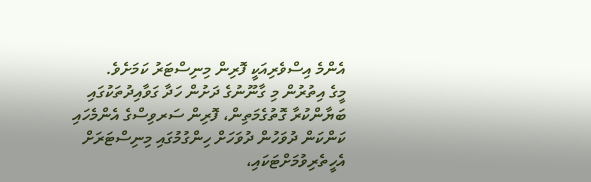އެންމެ އިސްވެރިއަކީ ފޮރިން މިނިސްޓަރު ކަމަށެވެ.
މީގެ އިތުރުން މި ގާނޫނުގެ ދަށުން ހަދާ ގަވާއިދުތަކުގައި ބަޔާންކުރާ ގޮތުގެމަތިން، ފޮރިން ސަރވިސްގެ އެންމެހައި ކަންކަން ދުވަހުން ދުވަހަށް ހިންގުމުގައި މިނިސްޓަރަށް އެހީތެރިވުމަށްޓަކައި،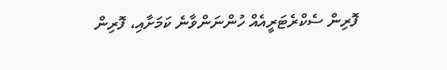ފޮރިން ސެކްރެޓަރީއެއް ހުންނަންވާނެ ކަމަށާއި، ފޮރިން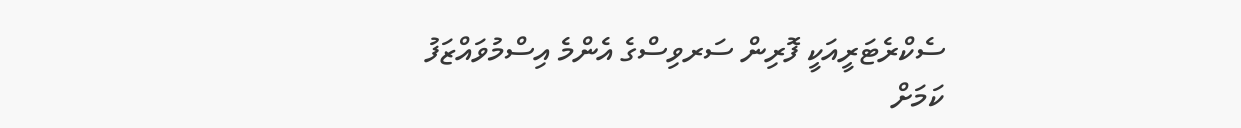ސެކްރެޓަރީއަކީ ފޮރިން ސަރވިސްގެ އެންމެ އިސްމުވައްޒަފު ކަމަށް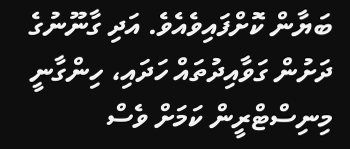ބަޔާން ކޮށްފައިވެއެވެ. އަދި ގާނޫނުގެ ދަށުން ގަވާއިދުތައް ހަދައި، ހިންގާނީ މިނިސްޓްރީން ކަމަށް ވެސް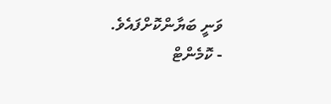ވަނީ ބަޔާންކޮށްފައެވެ.
- ކޮމެންޓް